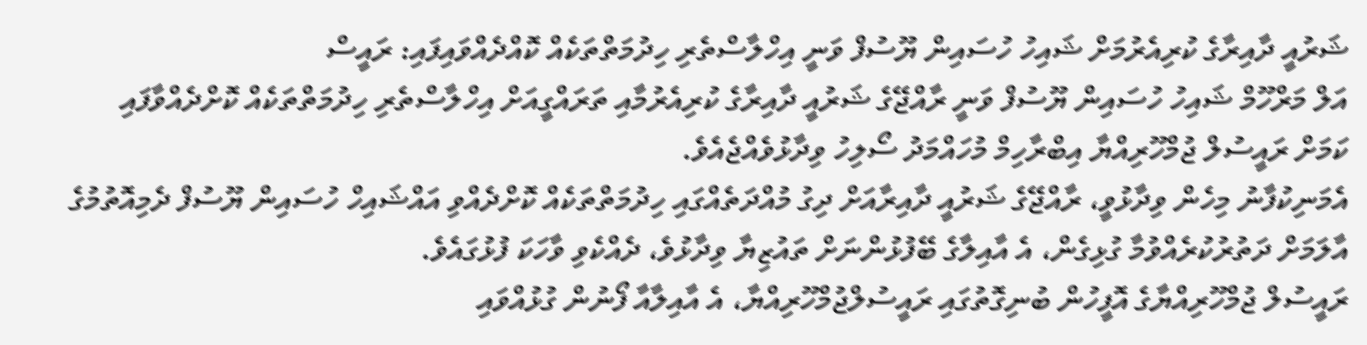ޝަރުއީ ދާއިރާގެ ކުރިއެރުމަށް ޝައިހު ހުސައިން ޔޫސުފް ވަނީ އިހްލާސްތެރި ހިދުމަތްތަކެއް ކޮއްދެއްވައިފައި: ރައީސް
އަލް މަރްހޫމް ޝައިހު ހުސައިން ޔޫސުފް ވަނީ ރާއްޖޭގެ ޝަރުއީ ދާއިރާގެ ކުރިއެރުމާއި ތަރައްގީއަށް އިހްލާސްތެރި ހިދުމަތްތަކެއް ކޮށްދެއްވާފައި ކަމަށް ރައީސުލް ޖުމްހޫރިއްޔާ އިބްރާހިމް މުހައްމަދު ސޯލިހު ވިދާޅުވެއްޖެއެވެ.
އެމަނިކުފާނު މިހެން ވިދާޅުވީ، ރާއްޖޭގެ ޝަރުއީ ދާއިރާއަށް ދިގު މުއްދަތެއްގައި ހިދުމަތްތަކެއް ކޮށްދެއްވި އައްޝައިހް ހުސައިން ޔޫސުފް ދެމިއޮތުމުގެ އާލަމަށް ދަތުރުކުރެއްވުމާ ގުޅިގެން، އެ އާއިލާގެ ބޭފުޅުންނަށް ތައުޒިޔާ ވިދާޅުވެ، ދެއްކެވި ވާހަކަ ފުޅުގައެވެ.
ރައީސުލް ޖުމްހޫރިއްޔާގެ އޮފީހުން ބުނިގޮތުގައި ރައީސުލްޖުމްހޫރިއްޔާ، އެ އާއިލާއާ ފޯނުން ގުޅުއްވައި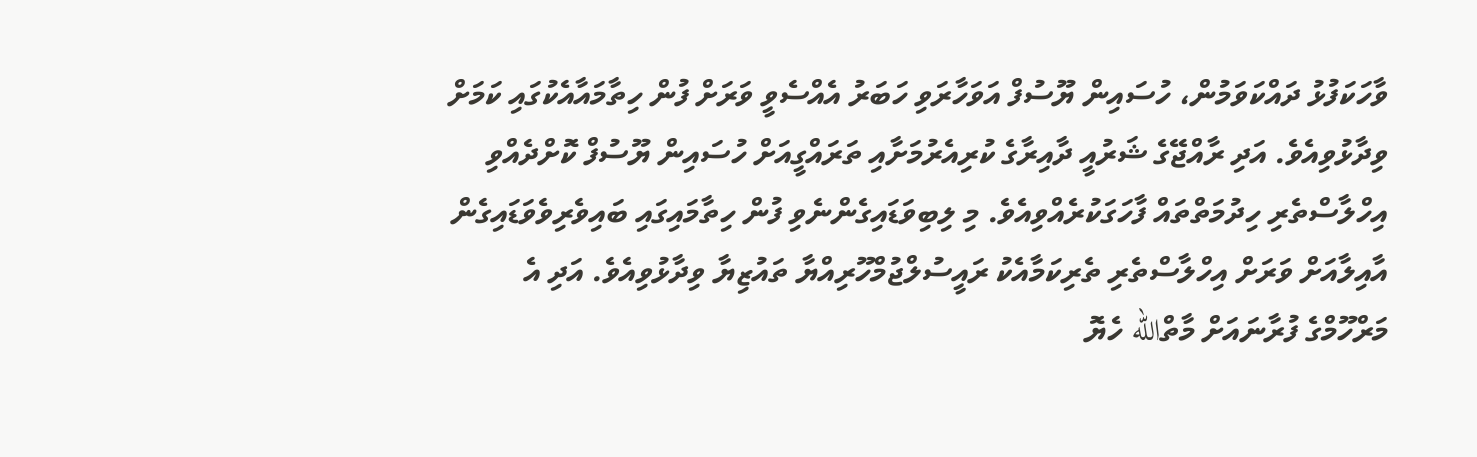ވާހަކަފުޅު ދައްކަވަމުން، ހުސައިން ޔޫސުފް އަވަހާރަވި ހަބަރު އެއްސެވީ ވަރަށް ފުން ހިތާމައާއެކުގައި ކަމަށް ވިދާޅުވިއެވެ. އަދި ރާއްޖޭގެ ޝަރުއީ ދާއިރާގެ ކުރިއެރުމަށާއި ތަރައްގީއަށް ހުސައިން ޔޫސުފް ކޮށްދެއްވި އިހްލާސްތެރި ހިދުމަތްތައް ފާހަގަކުރެއްވިއެވެ. މި ލިބިވަޑައިގެންނެވި ފުން ހިތާމައިގައި ބައިވެރިވެވަޑައިގެން އާއިލާއަށް ވަރަށް އިހްލާސްތެރި ތެރިކަމާއެކު ރައީސުލްޖުމްހޫރިއްޔާ ތައުޒިޔާ ވިދާޅުވިއެވެ. އަދި އެ މަރްހޫމްގެ ފުރާނައަށް މާތްالله ހެޔޮ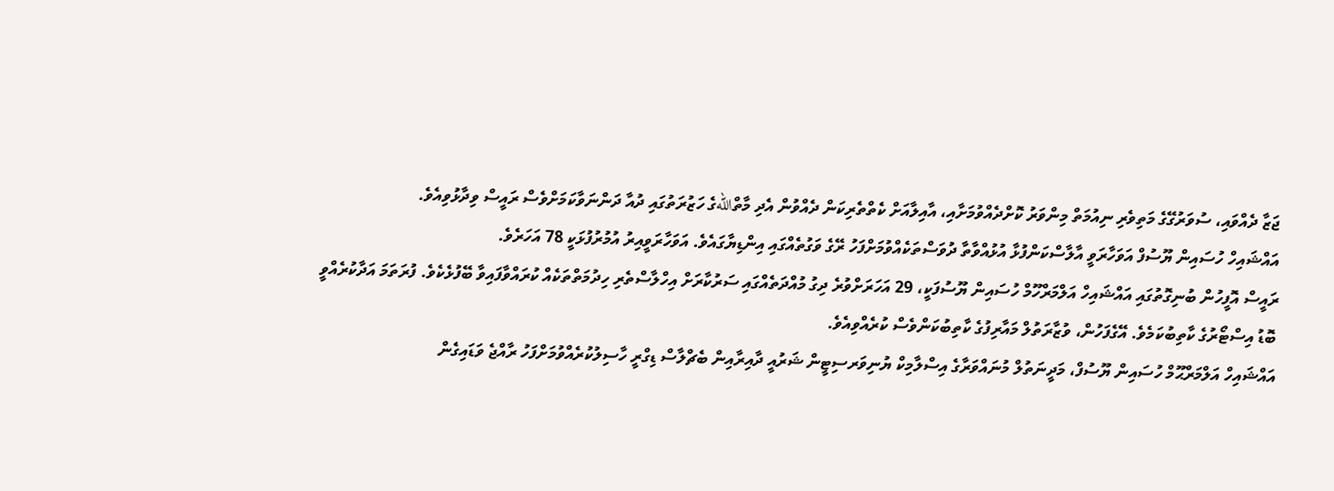ޖަޒާ ދެއްވައި، ސުވަރުގޭގެ މަތިވެރި ނިއުމަތް މިންވަރު ކޮށްދެއްވުމަށާއި، އާއިލާއަށް ކެތްތެރިކަން ދެއްވުން އެދި މާތްاللهގެ ހަޒުރަތުގައި ދުއާ ދަންނަވާކަމަށްވެސް ރައީސް ވިދާޅުވިއެވެ.
އައްޝައިހް ހުސައިން ޔޫސުފް އަވަހާރަވީ އާލާސްކަންފުޅާ އުޅުއްވާތާ ދުވަސްތަކެއްވުމަށްފަހު ރޭގެ ވަގުތެއްގައި އިންޑިޔާގައެވެ. އަވަހާރަވީއިރު އުމުރުފުޅަކީ 78 އަހަރެވެ.
ރައީސް އޮފީހުން ބުނިގޮތުގައި އައްޝައިހް އަލްމަރްހޫމް ހުސައިން ޔޫސުފަކީ، 29 އަހަރަށްވުރެ ދިގު މުއްދަތެއްގައި ސަރުކާރަށް އިހްލާސްތެރި ހިދުމަތްތަކެއް ކުރައްވާފައިވާ ބޭފުޅެކެވެ. ފުރަތަމަ އަދާކުރެއްވީ ބޮޑު އިސްޓޯރުގެ ކާތިބުކަމެވެ. އޭގެފަހުން، ވުޒާރަތުލް މައާރިފުގެ ކާތިބުކަންވެސް ކުރެއްވިއެވެ.
އައްޝައިހް އަލްމަރްޙޫމް ހުސައިން ޔޫސުފް، މަދީނަތުލް މުނައްވަރާގެ އިސްލާމިކް ޔުނިވަރސިޓީން ޝަރުއީ ދާއިރާއިން ބެޗްލާސް ޑިގްރީ ހާސިލުކުރެއްވުމަށްފަހު ރާއްޖެ ވަޑައިގެން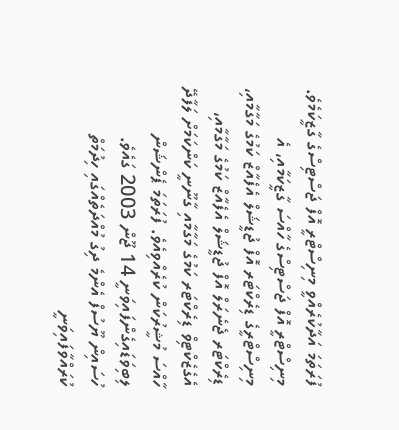ފުރަތަމަ އަދާކުރެއްވީ މިނިސްޓްރީ އޮފް ޖަސްޓިސްގެ ގާޒީކަމެވެ. މިނިސްޓްރީ އޮފް ޖަސްޓިސްގެ ހާއްސަ ގާޒީކަމާއި، އެ މިނިސްޓްރީގެ ޑިރެކްޓަރ އޮފް ޖުޑީޝަލް އެފެއާޒް ކަމުގެ މަގާމާއި، ޑިރެކްޓަރ ޖެނެރަލް އޮފް ޖުޑީޝަލް އެފެއާޒް ކަމުގެ މަގާމާއި، އެގެޒެކްޓިވް ޑިރެކްޓަރ ކަމުގެ މަގާމާއި ގާނޫނީ ކަންކަމަށް ލަފާދޭ ހާއްސަ މުޝީރުކަން ކުރެއްވިއެވެ. ފުރަތަމަ ޕެންޝަން ލިބިވަޑައިގެންފައިވަނީ 14 ޖޫން 2003 ގައެވެ.
ހުސައިން ޔޫސުފް އެންމެ ދިގު މުއްދަތެއްގައި ހިދުމަތް ކުރައްވާފައިވަނީ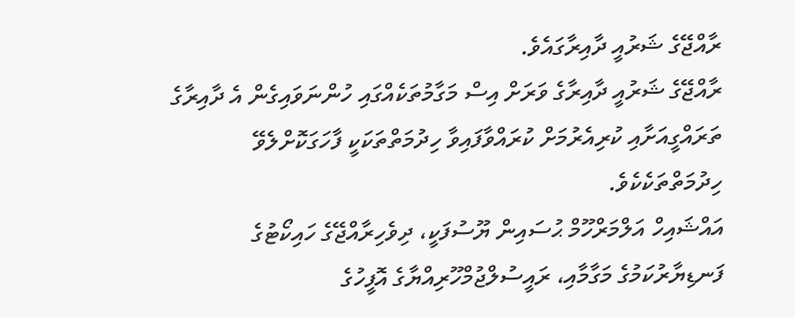ރާއްޖޭގެ ޝަރުއީ ދާއިރާގައެވެ.
ރާއްޖޭގެ ޝަރުއީ ދާއިރާގެ ވަރަށް އިސް މަގާމުތަކެއްގައި ހުންނަވައިގެން އެ ދާއިރާގެ ތަރައްގީއަށާއި ކުރިއެރުމަށް ކުރައްވާފައިވާ ހިދުމަތްތަކަކީ ފާހަގަކޮށްލެވޭ ހިދުމަތްތަކެކެވެ.
އައްޝައިހް އަލްމަރްހޫމް ޙުސައިން ޔޫސުފަކީ، ދިވެހިރާއްޖޭގެ ހައިކޯޓުގެ ފަނޑިޔާރުކަމުގެ މަގާމާއި، ރައީސުލްޖުމްހޫރިއްޔާގެ އޮފީހުގެ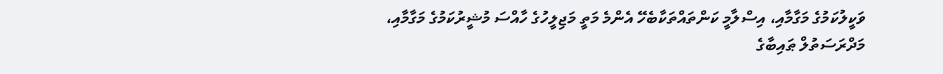ވަކީލުކަމުގެ މަގާމާއި، އިސްލާމީ ކަންތައްތަކާބެހޭ އެންމެ މަތީ މަޖިލީހުގެ ހާއްސަ މުޝީރުކަމުގެ މަގާމާއި، މަދްރަސަތުލް ޠައިބާގެ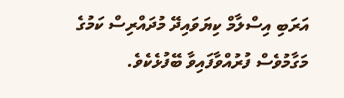އަރަބި އިސްލާމް ކިޔަވައިދޭ މުދައްރިސް ކަމުގެ މަގާމުވެސް ފުރުއްވާފައިވާ ބޭފުޅެކެވެ.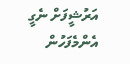އަރުޝީފަށް ނެގީ
އެންމެފަހުން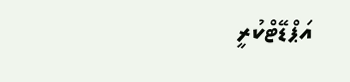އަޕްޑޭޓްކުރީ